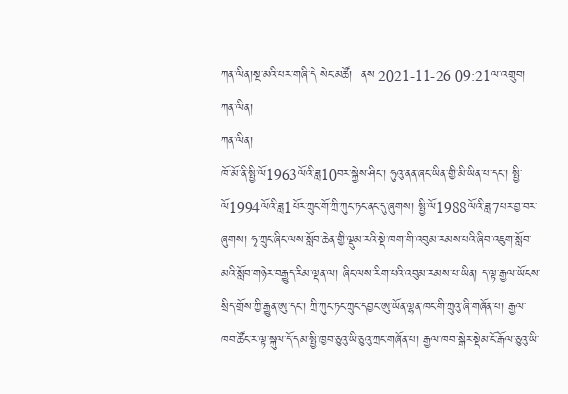ཀན་ལིན།སྔ་མའི་པར་གཞི་དེ སེང་མཚོ།  ནས 2021-11-26 09:21ལ་འགྲུབ།
ཀན་ལིན།
ཀན་ལིན།
ཁོ་མོ་ནི་སྤྱི་ལོ1963ལོའི་ཟླ10བར་སྐྱེས་ཤིང་། ཧུའུ་ནན་ཞང་ཡིན་གྱི་མི་ཡིན་པ་དང་། སྤྱི་ལོ1994ལོའི་ཟླ1པོར་ཀྲུང་གོ་ཀྲི་ཀུང་ཏང་ནང་དུ་ཞུགས། སྤྱི་ལོ1988ལོའི་ཟླ7པར་བྱ་བར་ཞུགས། ཧྭ་ཀྲུང་ཞིང་ལས་སློབ་ཆེན་གྱི་ལྡུམ་རའི་སྡེ་ཁག་གི་འབུམ་རམས་པའི་ཞིབ་འཇུག་སློབ་མའི་སློབ་གཉེར་བརྒྱུད་རིམ་ལྡན་ལ། ཞིང་ལས་རིག་པའི་འབུམ་རམས་པ་ཡིན། ད་ལྟ་རྒྱལ་ཡོངས་སྲིད་གྲོས་ཀྱི་རྒྱུན་ཨུ་དང་། ཀྲི་ཀུང་ཏང་ཀྲུང་དབྱང་ཨུ་ཡོན་ལྷན་ཁང་གི་ཀྲུའུ་ཞི་གཞོན་པ། རྒྱལ་ཁབ་ཚོང་ར་ལྟ་སྐུལ་དོ་དམ་སྤྱི་ཁྱབ་ཅུའུ་ཡི་ཅུའུ་ཀྲང་གཞོན་པ། རྒྱལ་ཁབ་སྒེར་སྡེམ་ངོ་རྒོལ་ཅུའུ་ཡི་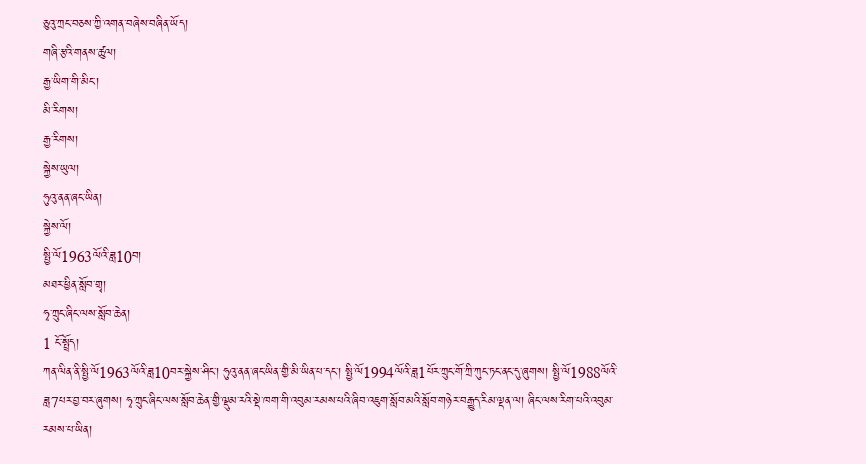ཅུའུ་ཀྲང་བཅས་ཀྱི་འགན་བཞེས་བཞིན་ཡོད།
གཞི་རྩའི་གནས་ཚུལ།
རྒྱ་ཡིག་གི་མིང་།
མི་རིགས།
རྒྱ་རིགས།
སྐྱེས་ཡུལ།
ཧུའུ་ནན་ཞང་ཡིན།
སྐྱེས་ལོ།
སྤྱི་ལོ1963ལོའི་ཟླ10བ།
མཐར་ཕྱིན་སློབ་གྲྭ།
ཧྭ་ཀྲུང་ཞིང་ལས་སློབ་ཆེན།
1 ངོ་སྤྲོད།
ཀན་ལིན་ནི་སྤྱི་ལོ1963ལོའི་ཟླ10བར་སྐྱེས་ཤིང་། ཧུའུ་ནན་ཞང་ཡིན་གྱི་མི་ཡིན་པ་དང་། སྤྱི་ལོ1994ལོའི་ཟླ1པོར་ཀྲུང་གོ་ཀྲི་ཀུང་ཏང་ནང་དུ་ཞུགས། སྤྱི་ལོ1988ལོའི་ཟླ7པར་བྱ་བར་ཞུགས། ཧྭ་ཀྲུང་ཞིང་ལས་སློབ་ཆེན་གྱི་ལྡུམ་རའི་སྡེ་ཁག་གི་འབུམ་རམས་པའི་ཞིབ་འཇུག་སློབ་མའི་སློབ་གཉེར་བརྒྱུད་རིམ་ལྡན་ལ། ཞིང་ལས་རིག་པའི་འབུམ་རམས་པ་ཡིན།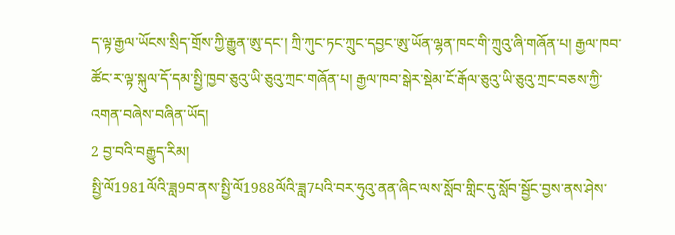ད་ལྟ་རྒྱལ་ཡོངས་སྲིད་གྲོས་ཀྱི་རྒྱུན་ཨུ་དང་། ཀྲི་ཀུང་ཏང་ཀྲུང་དབྱང་ཨུ་ཡོན་ལྷན་ཁང་གི་ཀྲུའུ་ཞི་གཞོན་པ། རྒྱལ་ཁབ་ཚོང་ར་ལྟ་སྐུལ་དོ་དམ་སྤྱི་ཁྱབ་ཅུའུ་ཡི་ཅུའུ་ཀྲང་གཞོན་པ། རྒྱལ་ཁབ་སྒེར་སྡེམ་ངོ་རྒོལ་ཅུའུ་ཡི་ཅུའུ་ཀྲང་བཅས་ཀྱི་འགན་བཞེས་བཞིན་ཡོད།
2 བྱ་བའི་བརྒྱུད་རིམ།
སྤྱི་ལོ1981ལོའི་ཟླ9བ་ནས་སྤྱི་ལོ1988ལོའི་ཟླ7པའི་བར་ཧུའུ་ནན་ཞིང་ལས་སློབ་གླིང་དུ་སློབ་སྦྱོང་བྱས་ནས་ཤེས་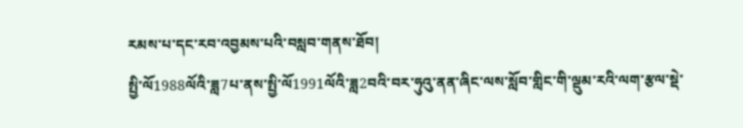རམས་པ་དང་རབ་འབྱམས་པའི་བསླབ་གནས་ཐོབ།
སྤྱི་ལོ1988ལོའི་ཟླ7པ་ནས་སྤྱི་ལོ1991ལོའི་ཟླ2བའི་བར་ཧུའུ་ནན་ཞིང་ལས་སློབ་གླིང་གི་ལྡུམ་རའི་ལག་རྩལ་སྡེ་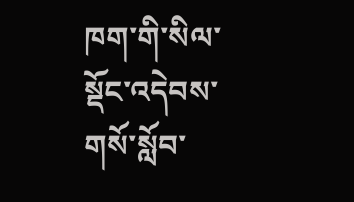ཁག་གི་སིལ་སྡོང་འདེབས་གསོ་སློབ་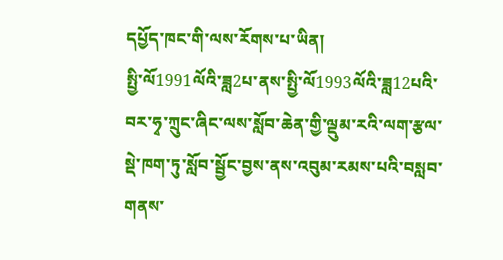དཔྱོད་ཁང་གི་ལས་རོགས་པ་ཡིན།
སྤྱི་ལོ1991ལོའི་ཟླ2པ་ནས་སྤྱི་ལོ1993ལོའི་ཟླ12པའི་བར་ཧྭ་ཀྲུང་ཞིང་ལས་སློབ་ཆེན་གྱི་ལྡུམ་རའི་ལག་རྩལ་སྡེ་ཁག་ཏུ་སློབ་སྦྱོང་བྱས་ནས་འབུམ་རམས་པའི་བསླབ་གནས་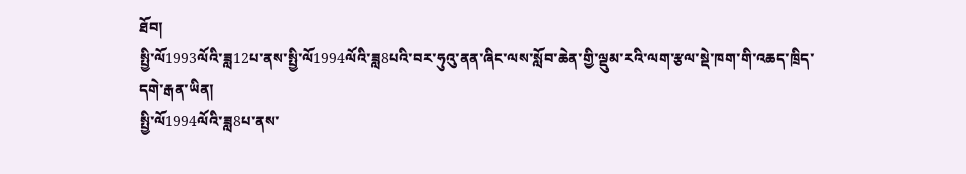ཐོབ།
སྤྱི་ལོ1993ལོའི་ཟླ12པ་ནས་སྤྱི་ལོ1994ལོའི་ཟླ8པའི་བར་ཧུའུ་ནན་ཞིང་ལས་སློབ་ཆེན་གྱི་ལྡུམ་རའི་ལག་རྩལ་སྡེ་ཁག་གི་འཆད་ཁྲིད་དགེ་རྒན་ཡིན།
སྤྱི་ལོ1994ལོའི་ཟླ8པ་ནས་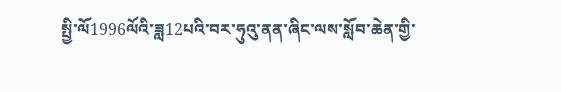སྤྱི་ལོ1996ལོའི་ཟླ12པའི་བར་ཧུའུ་ནན་ཞིང་ལས་སློབ་ཆེན་གྱི་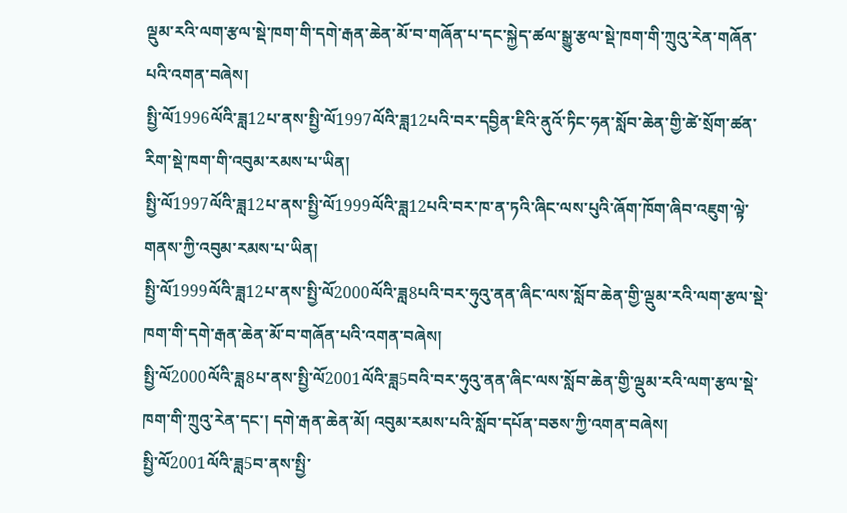ལྡུམ་རའི་ལག་རྩལ་སྡེ་ཁག་གི་དགེ་རྒན་ཆེན་མོ་བ་གཞོན་པ་དང་སྐྱེད་ཚལ་སྒྱུ་རྩལ་སྡེ་ཁག་གི་ཀྲུའུ་རེན་གཞོན་པའི་འགན་བཞེས།
སྤྱི་ལོ1996ལོའི་ཟླ12པ་ནས་སྤྱི་ལོ1997ལོའི་ཟླ12པའི་བར་དབྱིན་ཇིའི་ནུའོ་ཏིང་ཧན་སློབ་ཆེན་གྱི་ཚེ་སྲོག་ཚན་རིག་སྡེ་ཁག་གི་འབུམ་རམས་པ་ཡིན།
སྤྱི་ལོ1997ལོའི་ཟླ12པ་ནས་སྤྱི་ལོ1999ལོའི་ཟླ12པའི་བར་ཁ་ན་ཏའི་ཞིང་ལས་པུའི་ཞོག་ཁོག་ཞིབ་འཇུག་ལྟེ་གནས་ཀྱི་འབུམ་རམས་པ་ཡིན།
སྤྱི་ལོ1999ལོའི་ཟླ12པ་ནས་སྤྱི་ལོ2000ལོའི་ཟླ8པའི་བར་ཧུའུ་ནན་ཞིང་ལས་སློབ་ཆེན་གྱི་ལྡུམ་རའི་ལག་རྩལ་སྡེ་ཁག་གི་དགེ་རྒན་ཆེན་མོ་བ་གཞོན་པའི་འགན་བཞེས།
སྤྱི་ལོ2000ལོའི་ཟླ8པ་ནས་སྤྱི་ལོ2001ལོའི་ཟླ5བའི་བར་ཧུའུ་ནན་ཞིང་ལས་སློབ་ཆེན་གྱི་ལྡུམ་རའི་ལག་རྩལ་སྡེ་ཁག་གི་ཀྲུའུ་རེན་དང་། དགེ་རྒན་ཆེན་མོ། འབུམ་རམས་པའི་སློབ་དཔོན་བཅས་ཀྱི་འགན་བཞེས།
སྤྱི་ལོ2001ལོའི་ཟླ5བ་ནས་སྤྱི་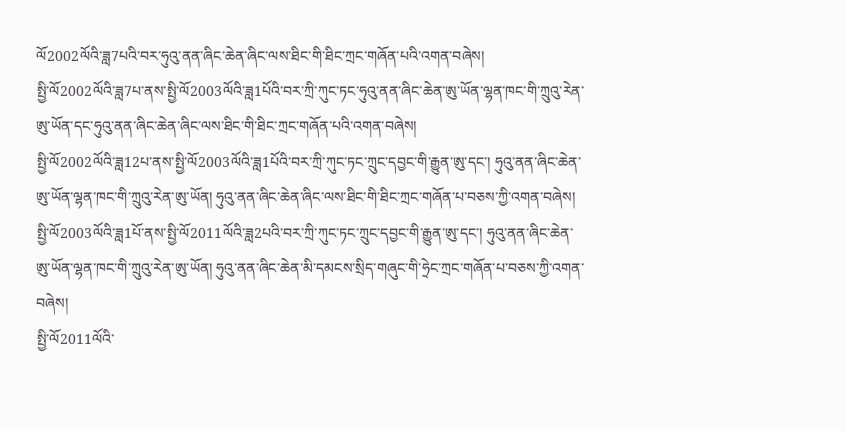ལོ2002ལོའི་ཟླ7པའི་བར་ཧུའུ་ནན་ཞིང་ཆེན་ཞིང་ལས་ཐིང་གི་ཐིང་ཀྲང་གཞོན་པའི་འགན་བཞེས།
སྤྱི་ལོ2002ལོའི་ཟླ7པ་ནས་སྤྱི་ལོ2003ལོའི་ཟླ1པོའི་བར་ཀྲི་ཀུང་ཏང་ཧུའུ་ནན་ཞིང་ཆེན་ཨུ་ཡོན་ལྷན་ཁང་གི་ཀྲུའུ་རེན་ཨུ་ཡོན་དང་ཧུའུ་ནན་ཞིང་ཆེན་ཞིང་ལས་ཐིང་གི་ཐིང་ཀྲང་གཞོན་པའི་འགན་བཞེས།
སྤྱི་ལོ2002ལོའི་ཟླ12པ་ནས་སྤྱི་ལོ2003ལོའི་ཟླ1པོའི་བར་ཀྲི་ཀུང་ཏང་ཀྲུང་དབྱང་གི་རྒྱུན་ཨུ་དང་། ཧུའུ་ནན་ཞིང་ཆེན་ཨུ་ཡོན་ལྷན་ཁང་གི་ཀྲུའུ་རེན་ཨུ་ཡོན། ཧུའུ་ནན་ཞིང་ཆེན་ཞིང་ལས་ཐིང་གི་ཐིང་ཀྲང་གཞོན་པ་བཅས་ཀྱི་འགན་བཞེས།
སྤྱི་ལོ2003ལོའི་ཟླ1པོ་ནས་སྤྱི་ལོ2011ལོའི་ཟླ2པའི་བར་ཀྲི་ཀུང་ཏང་ཀྲུང་དབྱང་གི་རྒྱུན་ཨུ་དང་། ཧུའུ་ནན་ཞིང་ཆེན་ཨུ་ཡོན་ལྷན་ཁང་གི་ཀྲུའུ་རེན་ཨུ་ཡོན། ཧུའུ་ནན་ཞིང་ཆེན་མི་དམངས་སྲིད་གཞུང་གི་ཧྲེང་ཀྲང་གཞོན་པ་བཅས་ཀྱི་འགན་བཞེས།
སྤྱི་ལོ2011ལོའི་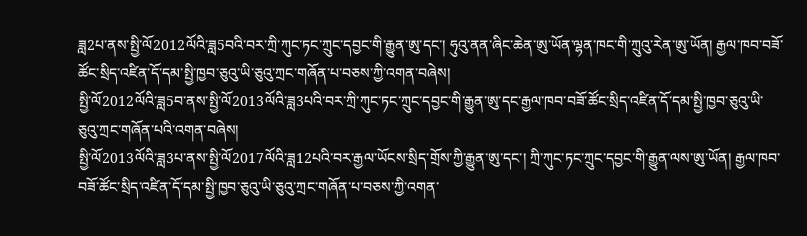ཟླ2པ་ནས་སྤྱི་ལོ2012ལོའི་ཟླ5བའི་བར་ཀྲི་ཀུང་ཏང་ཀྲུང་དབྱང་གི་རྒྱུན་ཨུ་དང་། ཧུའུ་ནན་ཞིང་ཆེན་ཨུ་ཡོན་ལྷན་ཁང་གི་ཀྲུའུ་རེན་ཨུ་ཡོན། རྒྱལ་ཁབ་བཟོ་ཚོང་སྲིད་འཛིན་དོ་དམ་སྤྱི་ཁྱབ་ཅུའུ་ཡི་ཅུའུ་ཀྲང་གཞོན་པ་བཅས་ཀྱི་འགན་བཞེས།
སྤྱི་ལོ2012ལོའི་ཟླ5བ་ནས་སྤྱི་ལོ2013ལོའི་ཟླ3པའི་བར་ཀྲི་ཀུང་ཏང་ཀྲུང་དབྱང་གི་རྒྱུན་ཨུ་དང་རྒྱལ་ཁབ་བཟོ་ཚོང་སྲིད་འཛིན་དོ་དམ་སྤྱི་ཁྱབ་ཅུའུ་ཡི་ཅུའུ་ཀྲང་གཞོན་པའི་འགན་བཞེས།
སྤྱི་ལོ2013ལོའི་ཟླ3པ་ནས་སྤྱི་ལོ2017ལོའི་ཟླ12པའི་བར་རྒྱལ་ཡོངས་སྲིད་གྲོས་ཀྱི་རྒྱུན་ཨུ་དང་། ཀྲི་ཀུང་ཏང་ཀྲུང་དབྱང་གི་རྒྱུན་ལས་ཨུ་ཡོན། རྒྱལ་ཁབ་བཟོ་ཚོང་སྲིད་འཛིན་དོ་དམ་སྤྱི་ཁྱབ་ཅུའུ་ཡི་ཅུའུ་ཀྲང་གཞོན་པ་བཅས་ཀྱི་འགན་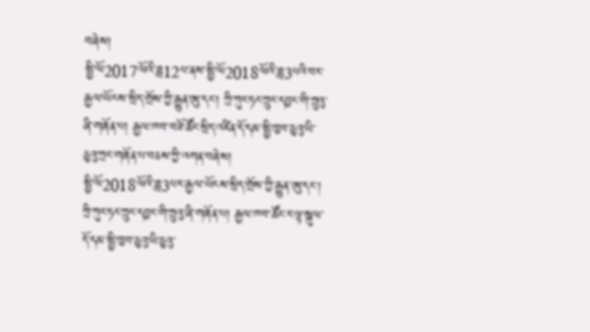བཞེས།
སྤྱི་ལོ2017ལོའི་ཟླ12པ་ནས་སྤྱི་ལོ2018ལོའི་ཟླ3པའི་བར་རྒྱལ་ཡོངས་སྲིད་གྲོས་ཀྱི་རྒྱུན་ཨུ་དང་། ཀྲི་ཀུང་ཏང་ཀྲུང་དབྱང་གི་ཀྲུའུ་ཞི་གཞོན་པ། རྒྱལ་ཁབ་བཟོ་ཚོང་སྲིད་འཛིན་དོ་དམ་སྤྱི་ཁྱབ་ཅུའུ་ཡི་ཅུའུ་ཀྲང་གཞོན་པ་བཅས་ཀྱི་འགན་བཞེས།
སྤྱི་ལོ2018ལོའི་ཟླ3པར་རྒྱལ་ཡོངས་སྲིད་གྲོས་ཀྱི་རྒྱུན་ཨུ་དང་། ཀྲི་ཀུང་ཏང་ཀྲུང་དབྱང་གི་ཀྲུའུ་ཞི་གཞོན་པ། རྒྱལ་ཁབ་ཚོང་ར་ལྟ་སྐུལ་དོ་དམ་སྤྱི་ཁྱབ་ཅུའུ་ཡི་ཅུའུ་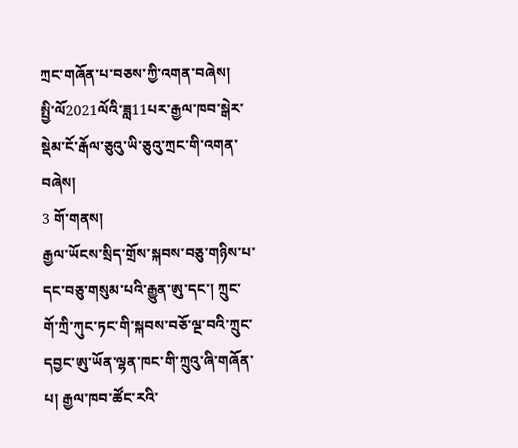ཀྲང་གཞོན་པ་བཅས་ཀྱི་འགན་བཞེས།
སྤྱི་ལོ2021ལོའི་ཟླ11པར་རྒྱལ་ཁབ་སྒེར་སྡེམ་ངོ་རྒོལ་ཅུའུ་ཡི་ཅུའུ་ཀྲང་གི་འགན་བཞེས།
3 གོ་གནས།
རྒྱལ་ཡོངས་སྲིད་གྲོས་སྐབས་བཅུ་གཉིས་པ་དང་བཅུ་གསུམ་པའི་རྒྱུན་ཨུ་དང་། ཀྲུང་གོ་ཀྲི་ཀུང་ཏང་གི་སྐབས་བཅོ་ལྔ་བའི་ཀྲུང་དབྱང་ཨུ་ཡོན་ལྷན་ཁང་གི་ཀྲུའུ་ཞི་གཞོན་པ། རྒྱལ་ཁབ་ཚོང་རའི་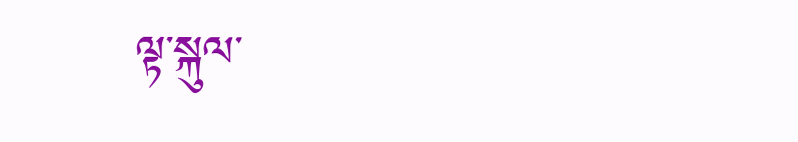ལྟ་སྐུལ་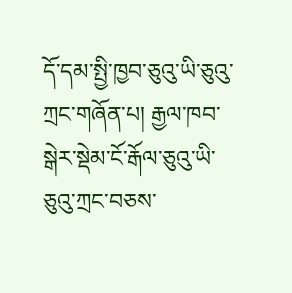དོ་དམ་སྤྱི་ཁྱབ་ཅུའུ་ཡི་ཅུའུ་ཀྲང་གཞོན་པ། རྒྱལ་ཁབ་སྒེར་སྡེམ་ངོ་རྒོལ་ཅུའུ་ཡི་ཅུའུ་ཀྲང་བཅས་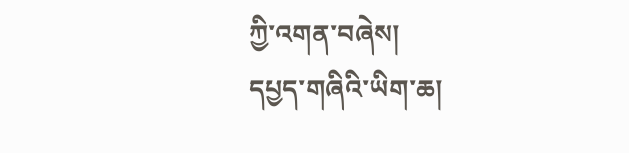ཀྱི་འགན་བཞེས།
དཔྱད་གཞིའི་ཡིག་ཆ།